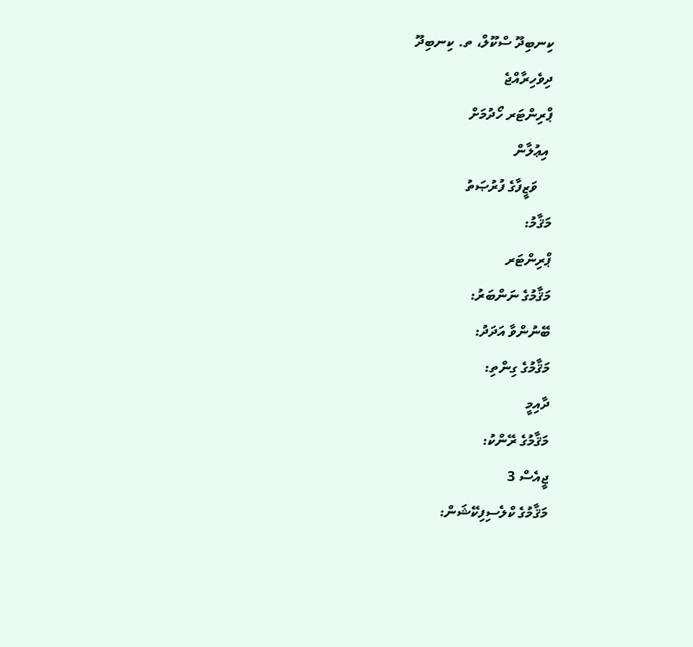ކިނބިދޫ ސްކޫލް، ތ. ކިނބިދޫ
ދިވެހިރާއްޖެ
ޕްރިންޓަރ ހޯދުމަށް
 އިޢުލާން
    ވަޒީފާގެ ފުރުޞަތު
މަޤާމު:
ޕްރިންޓަރ
މަޤާމުގެ ނަންބަރު:
ބޭނުންވާ އަދަދު:
މަޤާމުގެ ގިންތި:
ދާއިމީ
މަޤާމުގެ ރޭންކު:
ޖީއެސް 3
މަޤާމުގެ ކްލެސިފިކޭޝަން: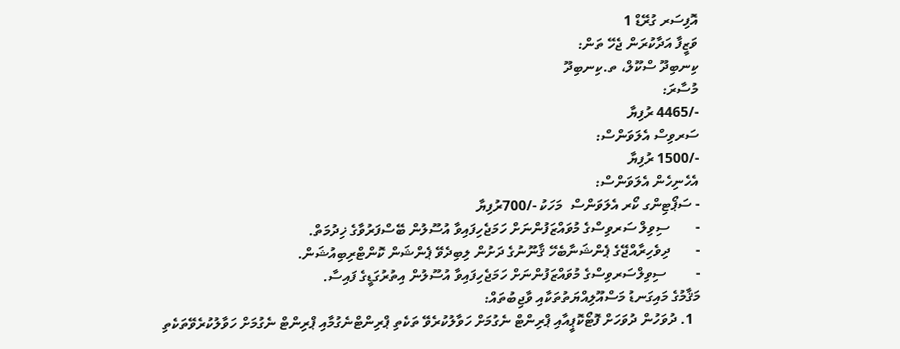އޮފިސަރ ގުރޭޑް 1
ވަޒީފާ އަދާކުރަން ޖެހޭ ތަން:
ކިނބިދޫ ސްކޫލް، ތ.ކިނބިދޫ
މުސާރަ:
-/4465 ރުފިޔާ
ސަރވިސް އެލަވަންސް:
-/1500 ރުފިޔާ
އެހެނިހެން އެލަވަންސް:
- ސަޕޯޓިންގ ކޯރ އެލަވަންސް  މަހަކު -/700ރުފިޔާ
-       ސިވިލް ސަރވިސްގެ މުވައްޒަފުންނަށް ހަމަޖެހިފައިވާ އުސޫލުން ބޭސްފަރުވާގެ ޚިދުމަތް.
-       ދިވެހިރާއްޖޭގެ ޕެންޝަނާބެހޭ ޤާނޫނުގެ ދަށުން ލިބިދެވޭ ޕެންޝަން ކޮންޓްރިބިއުޝަން.
-        ސިވިލްސަރވިސްގެ މުވައްޒަފުންނަށް ހަމަޖެހިފައިވާ އުސޫލުން އިތުރުގަޑީގެ ފައިސާ.
މަޤާމުގެ މައިގަނޑު މަސްއޫލިއްޔަތުތަކާއި ވާޖިބުތައް:
  1. ދުވަހުން ދުވަހަށް ފޮޓޯކޮޕީއާއި ޕްރިންޓް ނެގުމަށް ހަވާލުކުރެވޭ ތަކެތި ޕްރިންޓްނެގުމާއި ޕްރިންޓް ނެގުމަށް ހަވާލުކުރެވޭތަކެތި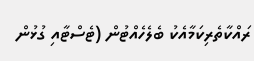ރައްކާތެރިކަމާއެކު ބެލެހެއްޓުން (ޓެސްޓާއި ގުޅުން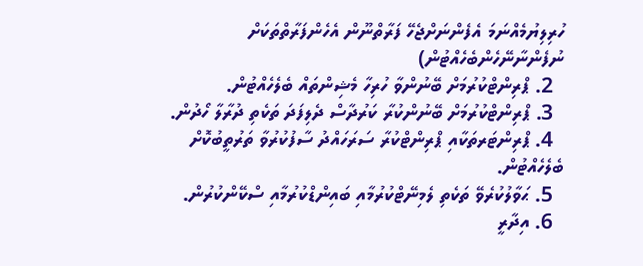ހުރިލިޔުމެއްނަމަ އެފެންނަށްޖެހޭ ފަރާތްނޫން އެހެންފަރާތްތަކަށް ނުފެންނާނޭހެންބެހެއްޓުން)
  2. ޕްރިންޓްކުރުމަށް ބޭނުންވާ ހުރިހާ މެޝިންތައް ބެލެހެއްޓުން.
  3. ޕްރިންޓްކުރުމަށް ބޭނުންކުރާ ކަރުދާސް ދެލިފަދަ ތަކެތި ދުރާލާ ހޯދުން.
  4. ޕްރިންޓަރތަކާއި ޕްރިންޓްކުރާ ސަރަހައްދު ސާފުކުރުވާ ތަރުތީބުކޮށް ބެލެހެއްޓުން.
  5. ޙަވާލުކުރެވޭ ތަކެތި ލެމިނޭޓްކުރުމާއި ބައިންޑްކުރުމާއި ސްކޭންކުރުން.
  6. އިދާރީ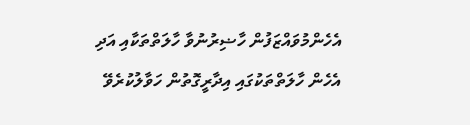އެހެންމުވައްޒަފުން ހާޟިރުނުވާ ހާލަތްތަކާއި އަދި އެހެން ހާލަތްތަކުގައި އިދާރީގޮތުން ހަވާލުކުރެވޭ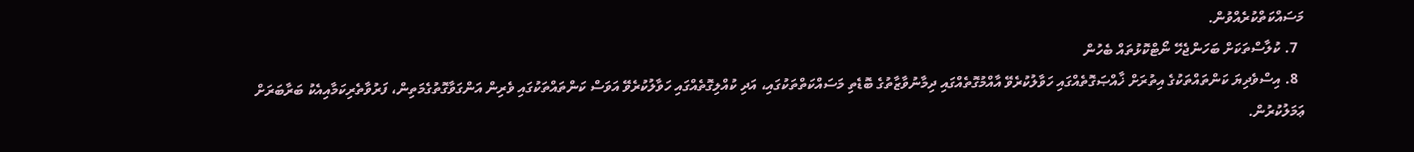މަސައްކަތްކުރެއްވުން.
  7. ކުލާސްތަކަށް ބަހަންޖެހޭ ނޯޓްކޮޅުތައް ބެހުން
  8. އިސްވެދިޔަ ކަންތައްތަކުގެ އިތުރަށް ޚާއްޞަގޮތެއްގައި ހަވާލުކުރެވޭ އާއްމުގޮތެއްގައި ދިމާނުވާޒާތުގެ ބޮޑެތި މަސައްކަތްތަކުގައި، އަދި ކުއްލިގޮތެއްގައި ހަވާލުކުރެވޭ އަވަސް ކަންތައްތަކުގައި ވެރިން އަންގަވާގޮތުގެމަތިން، ފަރުވާތެރިކަމާއިއެކު ބަރާބަރަށް ޢަމަލުކުރުން.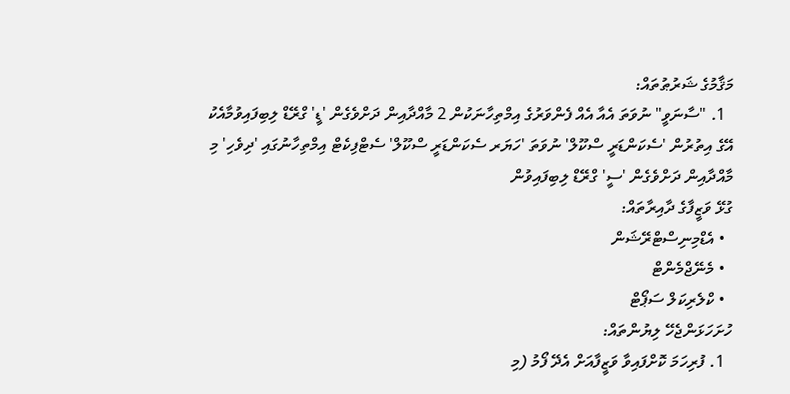މަޤާމުގެ ޝަރުޠުތައް:
  1. "ސާނަވީ" ނުވަތަ އެއާ އެއް ފެންވަރުގެ އިމްތިހާނަކުން 2 މާއްދާއިން ދަށްވެގެން 'ޑީ' ގްރޭޑް ލިބިފައިވުމާއެކު އޭގެ އިތުރުން 'ސެކަންޑަރީ ސްކޫލް' ނުވަތަ 'ހަޔަރ ސެކަންޑަރީ ސްކޫލް' ސެޓްފިކެޓް އިމްތިހާނުގައި 'ދިވެހި' މި މާއްދާއިން ދަށްވެގެން 'ސީ' ގްރޭޑް ލިބިފައިވުން
ގުޅޭ ވަޒީފާގެ ދާއިރާތައް:
  • އެޑްމިނިސްޓްރޭޝަން
  • މެނޭޖްމެންޓް
  • ކްލެރިކަލް ސަޕޯޓް
ހުށަހަޅަންޖެހޭ ލިޔުންތައް:
  1. ފުރިހަމަ ކޮށްފައިވާ ވަޒީފާއަށް އެދޭ ފޯމު (މި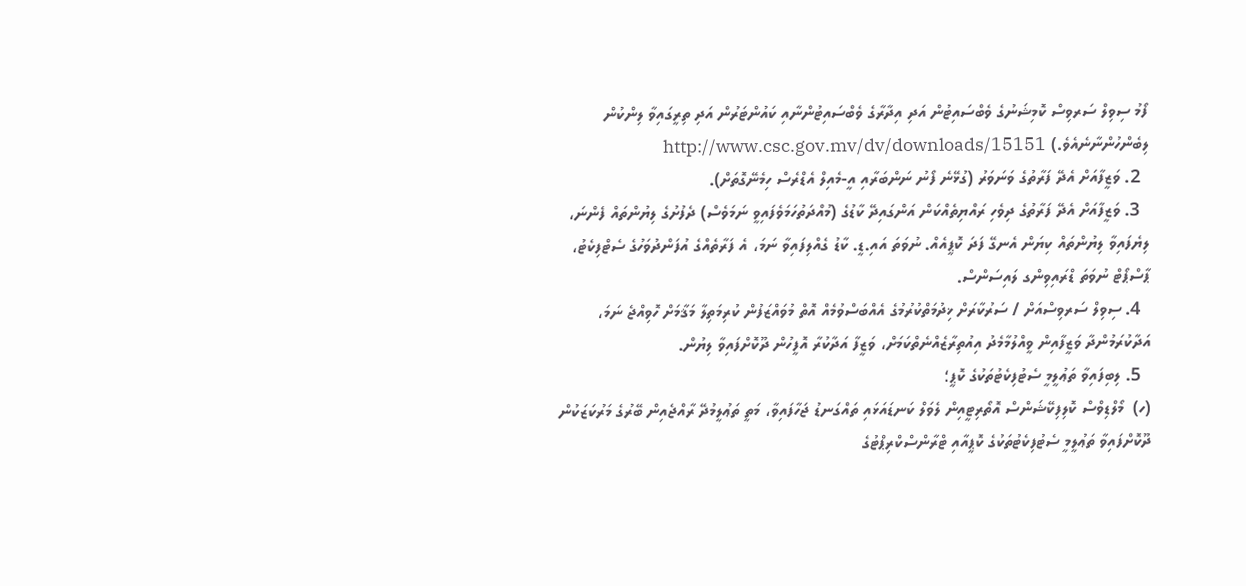ފޯމު ސިވިލް ސަރވިސް ކޮމިޝަނުގެ ވެބްސައިޓުން އަދި އިދާރާގެ ވެބްސައިޓުންނާއި ކައުންޓަރުން އަދި ތިރީގައިވާ ލިންކުން ލިބެންހުންނާނެއެވެ.) http://www.csc.gov.mv/dv/downloads/15151
  2. ވަޒީފާއަށް އެދޭ ފަރާތުގެ ވަނަވަރު (ގުޅޭނެ ފޯނު ނަންބަރާއި އީ-މެއިލް އެޑްރެސް ހިމެނޭގޮތަށް).
  3. ވަޒީފާއަށް އެދޭ ފަރާތުގެ ދިވެހި ރައްޔިތެއްކަން އަންގައިދޭ ކާޑުގެ (މުއްދަތުހަމަވެފައިވީ ނަމަވެސް) ދެފުށުގެ ލިޔުންތައް ފެންނަ، ލިޔެފައިވާ ލިޔުންތައް ކިޔަން އެނގޭ ފަދަ ކޮޕީއެއް. ނުވަތަ އައި.ޑީ. ކާޑު ގެއްލިފައިވާ ނަމަ، އެ ފަރާތެއްގެ އުފަންދުވަހުގެ ސެޓްފިކެޓު، ޕާސްޕޯޓް ނުވަތަ ޑްރައިވިންގ ލައިސަންސް.
  4. ސިވިލް ސަރވިސްއަށް / ސަރުކާރަށް ޚިދުމަތްކުރުމުގެ އެއްބަސްވުމެއް އޮތް މުވައްޒަފުން ކުރިމަތިލާ މަޤާމަށް ހޮވިއްޖެ ނަމަ، އަދާކުރަމުންދާ ވަޒީފާއިން ވީއްލުމާމެދު އިއުތިރާޒެއްނެތްކަމަށް، ވަޒީފާ އަދާކުރާ އޮފީހުން ދޫކޮށްފައިވާ ލިޔުން.
  5. ލިބިފައިވާ ތަޢުލީމީ ސެޓުފިކެޓުތަކުގެ ކޮޕީ؛
(ހ)  މޯލްޑިވްސް ކޮލިފިކޭޝަންސް އޮތޯރިޓީއިން ލެވަލް ކަނޑައަޅައި ތައްގަނޑު ޖަހާފައިވާ، މަތީ ތަޢުލީމުދޭ ރާއްޖެއިން ބޭރުގެ މަރުކަޒަކުން ދޫކޮށްފައިވާ ތަޢުލީމީ ސެޓުފިކެޓުތަކުގެ ކޮޕީއާއި ޓްރާންސްކްރިޕްޓުގެ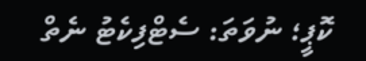ކޮޕީ؛ ނުވަތަ: ސެޓްފިކެޓު ނެތް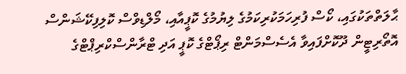ޙާލަތްތަކުގައި، ކޯސް ފުރިހަމަކުރިކަމުގެ ލިޔުމުގެ ކޮޕީއާއި، މޯލްޑިވްސް ކޮލިފިކޭޝަންސް އޮތޯރިޓީން ދޫކޮށްފައިވާ އެސެސްމަންޓް ރިޕޯޓްގެ ކޮޕީ އަދި ޓްރާންސްކްރިޕްޓްގެ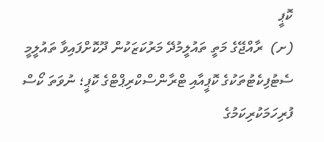ކޮޕީ
(ށ)  ރާއްޖޭގެ މަތީ ތައުލީމުދޭ މަރުކަޒަކުން ދޫކޮށްފައިވާ ތައުލީމީ ސެޓުފިކެޓުތަކުގެ ކޮޕީއާއި ޓްރާންސްކްރިޕްޓްގެ ކޮޕީ؛ ނުވަތަ ކޯސް ފުރިހަމަކުރިކަމުގެ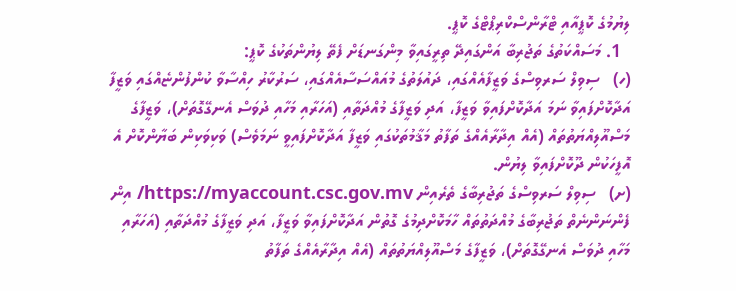ލިޔުމުގެ ކޮޕީއާއި ޓްރާންސްކްރިޕްޓްގެ ކޮޕީ.
  1. މަސައްކަތުގެ ތަޖުރިބާ އަންގައިދޭ ތިރީގައިވާ މިންގަނޑަށް ފެތޭ ލިޔުންތަކުގެ ކޮޕީ:
(ހ)   ސިވިލް ސަރވިސްގެ ވަޒީފާއެއްގައި، ދައުލަތުގެ މުއައްސަސާއެއްގައި، ސަރުކާރު ހިއްސާވާ ކުންފުންޏެއްގައި ވަޒީފާ އަދާކޮށްފައިވާ ނަމަ އަދާކޮށްފައިވާ ވަޒީފާ، އަދި ވަޒީފާގެ މުއްދަތާއި (އަހަރާއި މަހާއި ދުވަސް އެނގޭގޮތަށް)، ވަޒީފާގެ މަސްއޫލިއްޔަތުތައް (އެއް އިދާރާއެއްގެ ތަފާތު މަޤާމުތަކުގައި ވަޒީފާ އަދާކޮށްފައިވީ ނަމަވެސް) ވަކިވަކިން ބަޔާންކޮށް އެ އޮފީހަކުން ދޫކޮށްފައިވާ ލިޔުން.
(ށ)   ސިވިލް ސަރވިސްގެ ތަޖުރިބާގެ ތެރެއިން https://myaccount.csc.gov.mv/ އިން ފެންނަންނެތް ތަޖުރިބާގެ މުއްދަތުތައް ހާމަކޮށްދިމުގެ ގޮތުން އަދާކޮށްފައިވާ ވަޒީފާ، އަދި ވަޒީފާގެ މުއްދަތާއި (އަހަރާއި މަހާއި ދުވަސް އެނގޭގޮތަށް)، ވަޒީފާގެ މަސްއޫލިއްޔަތުތައް (އެއް އިދާރާއެއްގެ ތަފާތު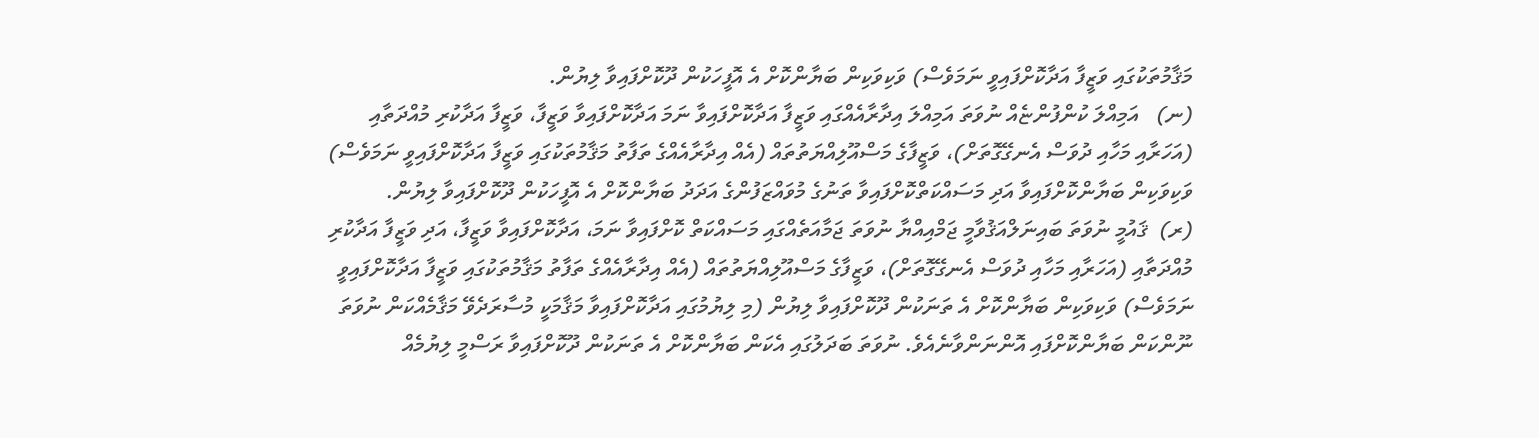މަޤާމުތަކުގައި ވަޒީފާ އަދާކޮށްފައިވީ ނަމަވެސް) ވަކިވަކިން ބަޔާންކޮށް އެ އޮފީހަކުން ދޫކޮށްފައިވާ ލިޔުން.
(ނ)   އަމިއްލަ ކުންފުންޏެއް ނުވަތަ އަމިއްލަ އިދާރާއެއްގައި ވަޒީފާ އަދާކޮށްފައިވާ ނަމަ އަދާކޮށްފައިވާ ވަޒީފާ، ވަޒީފާ އަދާކުރި މުއްދަތާއި (އަހަރާއި މަހާއި ދުވަސް އެނގޭގޮތަށް)، ވަޒީފާގެ މަސްއޫލިއްޔަތުތައް (އެއް އިދާރާއެއްގެ ތަފާތު މަޤާމުތަކުގައި ވަޒީފާ އަދާކޮށްފައިވީ ނަމަވެސް) ވަކިވަކިން ބަޔާންކޮށްފައިވާ އަދި މަސައްކަތްކޮށްފައިވާ ތަނުގެ މުވައްޒަފުންގެ އަދަދު ބަޔާންކޮށް އެ އޮފީހަކުން ދޫކޮށްފައިވާ ލިޔުން.
(ރ)  ޤައުމީ ނުވަތަ ބައިނަލްއަޤުވާމީ ޖަމްއިއްޔާ ނުވަތަ ޖަމާއަތެއްގައި މަސައްކަތް ކޮށްފައިވާ ނަމަ، އަދާކޮށްފައިވާ ވަޒީފާ، އަދި ވަޒީފާ އަދާކުރި މުއްދަތާއި (އަހަރާއި މަހާއި ދުވަސް އެނގޭގޮތަށް)، ވަޒީފާގެ މަސްއޫލިއްޔަތުތައް (އެއް އިދާރާއެއްގެ ތަފާތު މަޤާމުތަކުގައި ވަޒީފާ އަދާކޮށްފައިވީ ނަމަވެސް) ވަކިވަކިން ބަޔާންކޮށް އެ ތަނަކުން ދޫކޮށްފައިވާ ލިޔުން (މި ލިޔުމުގައި އަދާކޮށްފައިވާ މަޤާމަކީ މުސާރަދެވޭ މަޤާމެއްކަން ނުވަތަ ނޫންކަން ބަޔާންކޮށްފައި އޮންނަންވާނެއެވެ. ނުވަތަ ބަދަލުގައި އެކަން ބަޔާންކޮށް އެ ތަނަކުން ދޫކޮށްފައިވާ ރަސްމީ ލިޔުމެއް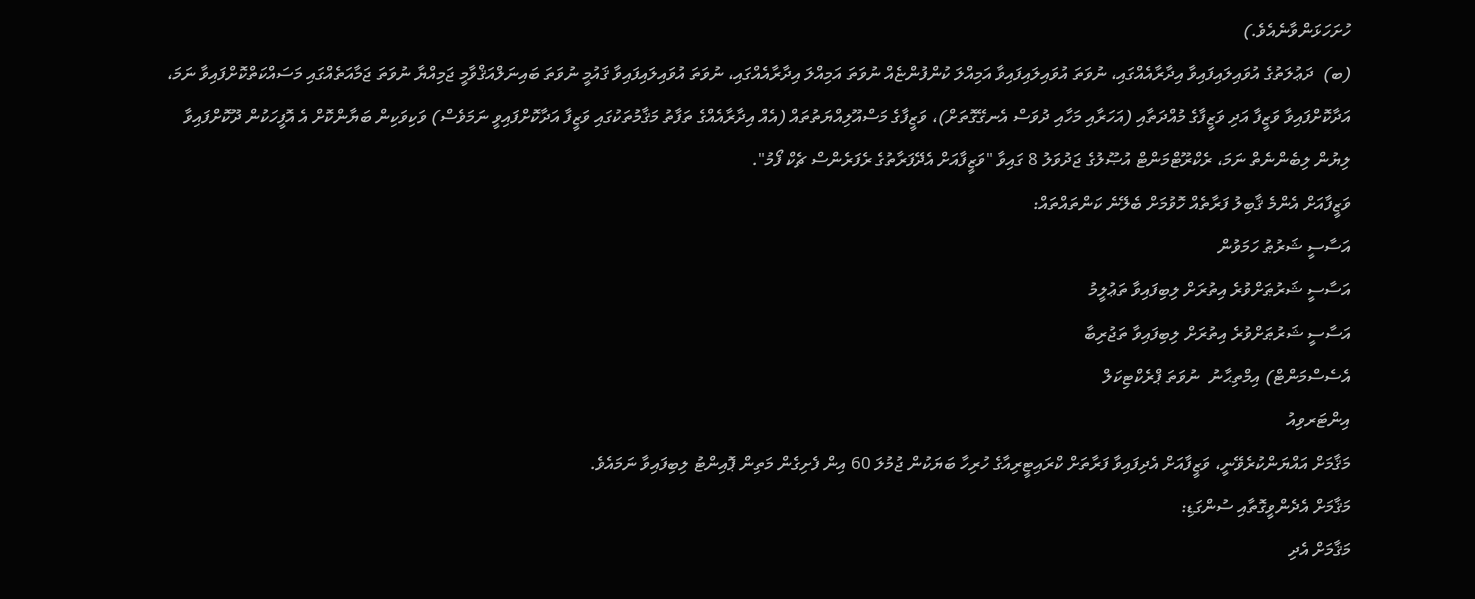ހުށަހަޅަންވާނެއެވެ.)
(ބ)  ދަޢުލަތުގެ އުވައިލައިފައިވާ އިދާރާއެއްގައި، ނުވަތަ އުވައިލައިފައިވާ އަމިއްލަ ކުންފުންޏެއް ނުވަތަ އަމިއްލަ އިދާރާއެއްގައި، ނުވަތަ އުވައިލައިފައިވާ ޤައުމީ ނުވަތަ ބައިނަލްއަޤްވާމީ ޖަމިއްޔާ ނުވަތަ ޖަމާއަތެއްގައި މަސައްކަތްކޮށްފައިވާ ނަމަ، އަދާކޮށްފައިވާ ވަޒީފާ އަދި ވަޒީފާގެ މުއްދަތާއި (އަހަރާއި މަހާއި ދުވަސް އެނގޭގޮތަށް)، ވަޒީފާގެ މަސްއޫލިއްޔަތުތައް (އެއް އިދާރާއެއްގެ ތަފާތު މަޤާމުތަކުގައި ވަޒީފާ އަދާކޮށްފައިވީ ނަމަވެސް) ވަކިވަކިން ބަޔާންކޮށް އެ އޮފީހަކުން ދޫކޮށްފައިވާ ލިޔުން ލިބެންނެތް ނަމަ، ރެކްރޫޓްމަންޓް އުޞޫލުގެ ޖަދުވަލު 8 ގައިވާ "ވަޒީފާއަށް އެދޭފަރާތުގެ ރެފަރެންސް ޗެކް ފޯމު".
ވަޒީފާއަށް އެންމެ ޤާބިލު ފަރާތެއް ހޮވުމަށް ބެލޭނެ ކަންތައްތައް:
އަސާސީ ޝަރުޠު ހަމަވުން
އަސާސީ ޝަރުޠަށްވުރެ އިތުރަށް ލިބިފައިވާ ތަޢުލީމު
އަސާސީ ޝަރުޠަށްވުރެ އިތުރަށް ލިބިފައިވާ ތަޖުރިބާ
އެސެސްމަންޓް) އިމްތިޙާނު  ނުވަތަ ޕްރެކްޓިކަލް
އިންޓަރވިއު
މަޤާމަށް އައްޔަންކުރެވޭނީ، ވަޒީފާއަށް އެދިފައިވާ ފަރާތަށް ކްރައިޓީރިއާގެ ހުރިހާ ބަޔަކުން ޖުމުލަ 60 އިން ފެށިގެން މަތިން ޕޮއިންޓު ލިބިފައިވާ ނަމައެވެ.
މަޤާމަށް އެދެންވީގޮތާއި ސުންގަޑި:
މަޤާމަށް އެދި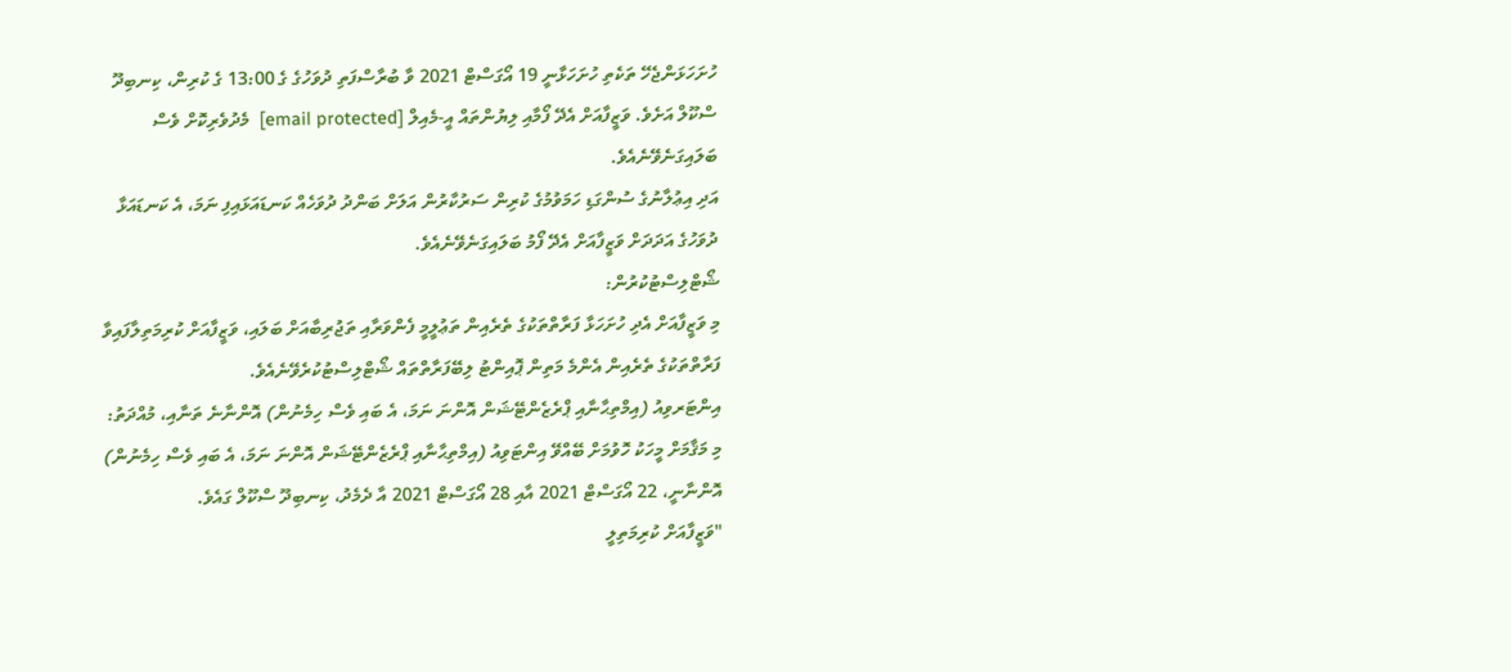ހުށަހަޅަންޖެހޭ ތަކެތި ހުށަހަޅާނީ 19 އޯގަސްޓް 2021 ވާ ބުރާސްފަތި ދުވަހުގެ ގެ 13:00 ގެ ކުރިން، ކިނބިދޫ ސްކޫލް އަށެވެ. ވަޒީފާއަށް އެދޭ ފޯމާއި ލިޔުންތައް އީ-މެއިލް [email protected]  މެދުވެރިކޮށް ވެސް ބަލައިގަނެވޭނެއެވެ.
އަދި އިޢުލާނުގެ ސުންގަޑި ހަމަވުމުގެ ކުރިން ސަރުކާރުން އަލަށް ބަންދު ދުވަހެއް ކަނޑައަޅައިފި ނަމަ، އެ ކަނޑައަޅާ ދުވަހުގެ އަދަދަށް ވަޒީފާއަށް އެދޭ ފޯމު ބަލައިގަނެވޭނެއެވެ.
ޝޯޓްލިސްޓުކުރުން:
މި ވަޒީފާއަށް އެދި ހުށަހަޅާ ފަރާތްތަކުގެ ތެރެއިން ތަޢުލީމީ ފެންވަރާއި ތަޖުރިބާއަށް ބަލައި، ވަޒީފާއަށް ކުރިމަތިލާފައިވާ ފަރާތްތަކުގެ ތެރެއިން އެންމެ މަތިން ޕޮއިންޓު ލިބޭފަރާތްތައް ޝޯޓްލިސްޓުކުރެވޭނެއެވެ.
އިންޓަރވިއު (އިމްތިޙާނާއި ޕްރެޒެންޓޭޝަން އޮންނަ ނަމަ، އެ ބައި ވެސް ހިމެނުން) އޮންނާނެ ތަނާއި، މުއްދަތު:
މި މަޤާމަށް މީހަކު ހޮވުމަށް ބޭއްވޭ އިންޓަވިއު (އިމްތިޙާނާއި ޕްރެޒެންޓޭޝަން އޮންނަ ނަމަ، އެ ބައި ވެސް ހިމެނުން)  އޮންނާނީ، 22 އޯގަސްޓް 2021 އާއި 28 އޯގަސްޓް 2021 އާ ދެމެދު، ކިނބިދޫ ސްކޫލް ގައެވެ.
"ވަޒީފާއަށް ކުރިމަތިލީ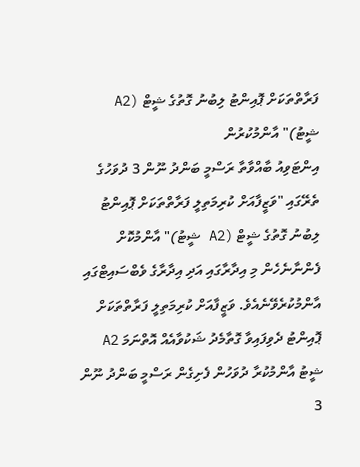ފަރާތްތަކަށް ޕޮއިންޓު ލިބުނު ގޮތުގެ ޝީޓް (A2 ޝީޓު)" އާންމުކުރުން
އިންޓަވިއު ބާއްވާތާ ރަސްމީ ބަންދު ނޫން 3 ދުވަހުގެ ތެރޭގައި "ވަޒީފާއަށް ކުރިމަތިލީ ފަރާތްތަކަށް ޕޮއިންޓު ލިބުނު ގޮތުގެ ޝީޓް (A2 ޝީޓު)" އާންމުކޮށް ފެންނާނެހެން މި އިދާރާގައި އަދި އިދާރާގެ ވެބްސައިޓްގައި އާންމުކުރެވޭނެއެވެ. ވަޒީފާއަށް ކުރިމަތިލީ ފަރާތްތަކަށް ޕޮއިންޓު ދެވިފައިވާ ގޮތާމެދު ޝަކުވާއެއް އޮތްނަމަ A2 ޝީޓު އާންމުކުރާ ދުވަހުން ފެށިގެން ރަސްމީ ބަންދު ނޫން 3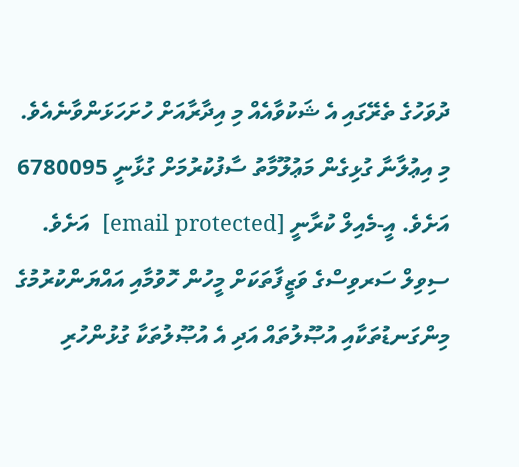ދުވަހުގެ ތެރޭގައި އެ ޝަކުވާއެއް މި އިދާރާއަށް ހުށަހަޅަންވާނެއެވެ.
މި އިޢުލާނާ ގުޅިގެން މަޢުލޫމާތު ސާފުކުރުމަށް ގުޅާނީ 6780095 އަށެވެ. އީ-މެއިލް ކުރާނީ [email protected]  އަށެވެ.
ސިވިލް ސަރވިސްގެ ވަޒީފާތަކަށް މީހުން ހޮވުމާއި އައްޔަންކުރުމުގެ މިންގަނޑުތަކާއި އުޞޫލުތައް އަދި އެ އުޞޫލުތަކާ ގުޅުންހުރި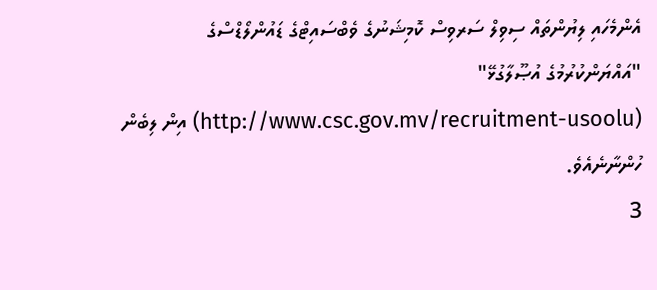އެންމެހައި ލިޔުންތައް ސިވިލް ސަރވިސް ކޮމިޝަނުގެ ވެބްސައިޓްގެ ޑައުންލޯޑްސްގެ "އައްޔަންކުރުމުގެ އުޞޫލާގުޅޭ" (http://www.csc.gov.mv/recruitment-usoolu) އިން ލިބެން ހުންނާނެއެވެ.
3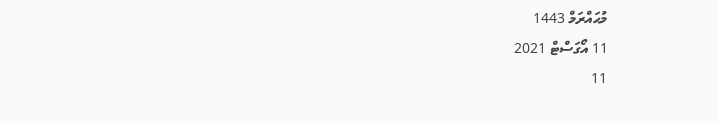މުޙައްރަމް 1443
11 އޯގަސްޓް 2021
11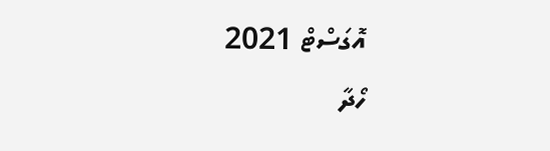އޮގަސްޓް 2021
ހޯދާ